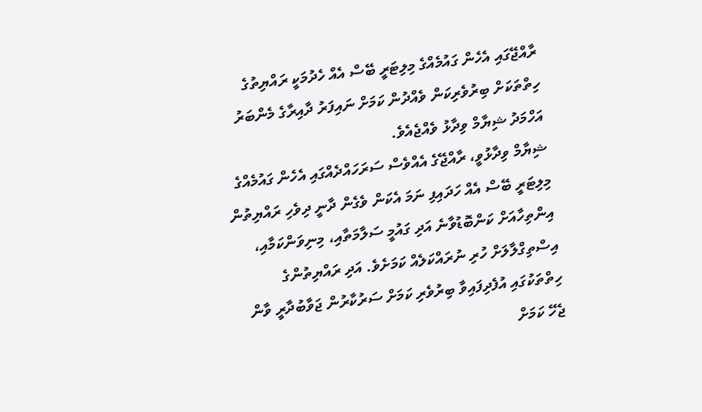ރާއްޖޭގައި އެހެން ގައުމެއްގެ މިލިޓަރީ ބޭސް އެއް ހެދުމަކީ ރައްޔިތުގެ ހިތްތަކަށް ބިރުވެރިކަން ވެއްދުން ކަމަށް ނައިފަރު ދާއިރާގެ މެންބަރު އަހްމަދު ޝިޔާމް ވިދާޅު ވެއްޖެއެވެ.
ޝިޔާމް ވިދާޅުވީ، ރާއްޖޭގެ އެއްވެސް ސަރަހައްދެއްގައި އެހެން ގައުމެއްގެ މިލިޓަރީ ބޭސް އެއް ހަދައިފި ނަމަ އެކަން ވެގެން ދާނީ ދިވެހި ރައްޔިތުން އިންތިހާއަށް ކަންބޮޑުވާނެ އަދި ގައުމީ ސަލާމަތާއި، މިނިވަންކަމާއި، އިސްތިގްލާލަށް ހުރި ނުރައްކަލެއް ކަމަށެވެ. އަދި ރައްޔިތުންގެ ހިތްތަކުގައި އުފެދިފައިވާ ބިރުވެރި ކަމަށް ސަރުކާރުން ޖަވާބުދާރީ ވާން ޖެހޭ ކަމަށް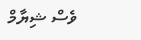ވެސް ޝިޔާމް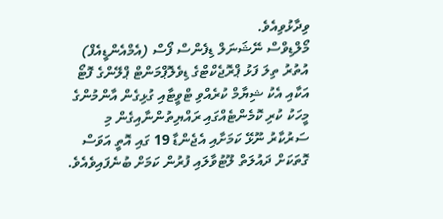ވިދާޅުވިއެވެ.
މޯލްޑިވްސް ނޭޝަނަލް ޑިފެންސް ފޯސް (އެމްއެންޑީއެފް) އުތުރު ތިލަ ފަޅު ޕްރޮޖެކްޓްގެ ޑިވެލޮޕްމަންޓް ޕްލޭންގެ ފޮޓޯ އަކާއި އެކު ޝިޔާމް ކުރެއްވި ޓްވީޓާއި ގުޅިގެން އާންމުންގެ މީހަކު ކުރި ކޮމެންޓެއްގައި ރައްޔިތުންނާއިގެން މި ސަރުކާރު ނޫޅޭ ކަމަށާއި އެޖެންޑާ 19 ގައި އޮތީ އަވަސް ގޮތަކަށް ދައުލަތް ލޫޓުވާލައި ފުރުން ކަމަށް ބުނެފައިވެއެވެ.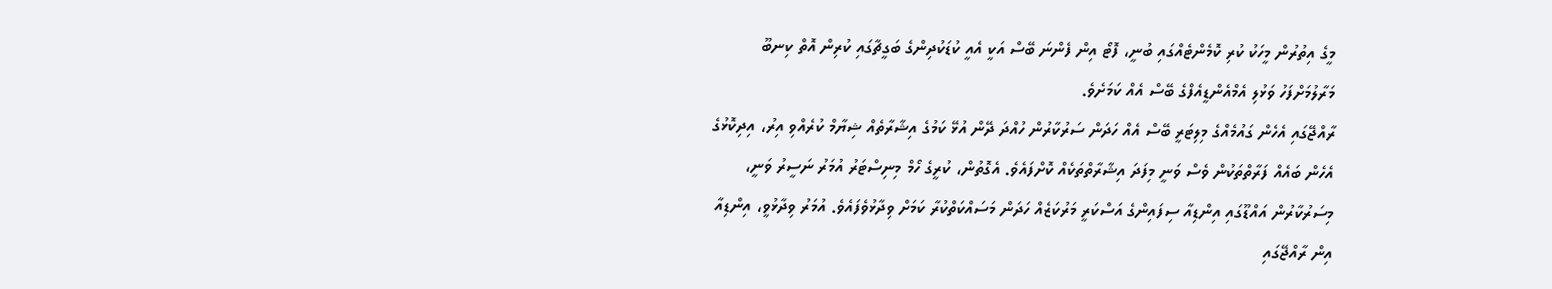މީގެ އިތުރުން މީހަކު ކުރި ކޮމެންޓެއްގައި ބުނީ، ފޮޓޯ އިން ފެންނަ ބޭސް އަކީ އެއީ ކުޑަކުދިންގެ ބަގީޗާގައި ކުރިން އޮތް ކިނބޫ މަރާލުމަށްފަހު ވަޅުލި އެމްއެންޑީއެފްގެ ބޭސް އެއް ކަމަށެވެ.
ރާއްޖޭގައި އެހެން ގައުމެއްގެ މިލިޓަރީ ބޭސް އެއް ހަދަން ސަރުކާރުން ހުއްދަ ދޭން އުޅޭ ކަމުގެ އިޝާރާތެއް ޝިޔާމް ކުރެއްވި އިރު، އިދިކޮޅުގެ އެހެން ބައެއް ފަރާތްތަކުން ވެސް ވަނީ މިފަދަ އިޝާރާތްތަކެއް ކޮށްފައެވެ. އެގޮތުން، ކުރީގެ ހޯމް މިނިސްޓަރު އުމަރު ނަސީރު ވަނީ، މިސަރުކާރުން އައްޑޫގައި އިންޑިއާ ސިފައިންގެ އަސްކަރީ މަރުކަޒެއް ހަދަން މަސައްކަތްކުރާ ކަމަށް ވިދާޅުވެފައެވެ. އުމަރު ވިދާޅުވީ، އިންޑިއާ އިން ރާއްޖޭގައި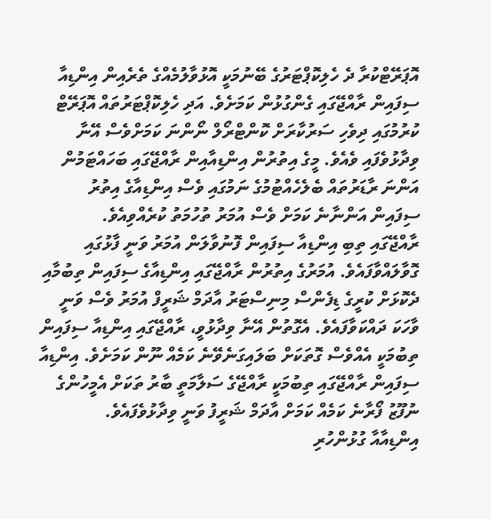އޮޕަރޭޓްކުރާ ދެ ހެލިކޮޕްޓަރުގެ ބޭނުމަކީ އޮޅުވާލުމެއްގެ ތެރެއިން އިންޑިއާ ސިފައިން ރާއްޖޭގައި ގެންގުޅުން ކަމަށެވެ. އަދި ހެލިކޮޕްޓަރުތައް އޮޕަރޭޓް ކުރުމުގައި ދިވެހި ސަރުކާރަށް ކޮންޓްރޯލް ނޯންނަ ކަމަށްވެސް އޭނާ ވިދާޅުވެފައި ވެއެވެ. މީގެ އިތުރުން އިންޑިއާއިން ރާއްޖޭގައި ބަހައްޓަމުން އަންނަ ރާޑަރުތައް ބެލެހެއްޓުމުގެ ނަމުގައި ވެސް އިންޑިއާގެ އިތުރު ސިފައިން އަންނާނެ ކަމަށް ވެސް އުމަރު ތުހުމަތު ކުރެއްވިއެވެ.
ރާއްޖޭގައި ތިބި އިންޑިއާ ސިފައިން ފޮނުވާލަން އުމަރު ވަނީ ފާޅުގައި ގޮވާލައްވާފައެވެ. އުމަރުގެ އިތުރުން ރާއްޖޭގައި އިންޑިއާގެ ސިފައިން ތިބުމާއި ދެކޮޅަށް ކުރީގެ ޑިފެންސް މިނިސްޓަރު އާދަމް ޝަރީފް އުމަރު ވެސް ވަނީ ވާހަކަ ދައްކަވާފައެވެ. އެގޮތުން އޭނާ ވިދާޅުވީ، ރާއްޖޭގައި އިންޑިއާ ސިފައިން ތިބުމަކީ އެއްވެސް ގޮތަކަށް ބަލައިގަނެވޭނެ ކަމެއް ނޫން ކަމަށެވެ. އިންޑިއާ ސިފައިން ރާއްޖޭގައި ތިބުމަކީ ރާއްޖޭގެ ސަލާމަތީ ބާރު ތަކަށް އެމީހުންގެ ނުފޫޒު ފޯރާނެ ކަމެއް ކަމަށް އާދަމް ޝަރީފު ވަނީ ވިދާޅުވެފައެވެ.
އިންޑިއާއާ ގުޅުންހުރި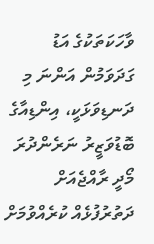ވާހަކަތަކުގެ އަޑު ގަދަވަމުން އަންނަ މި ދަނޑިވަޅަކީ، އިންޑިއާގެ ބޮޑުވަޒީރު ނަރެންދުރަ މޯދީ ރާއްޖެއަށް ދަތުރުފުޅެއް ކުރެއްވުމަށް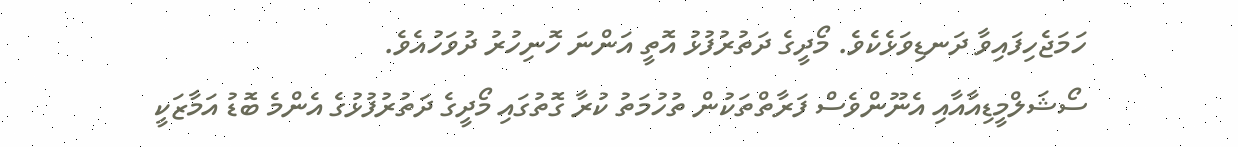ހަމަޖެހިފައިވާ ދަނޑިވަޅެކެވެ. މޯދީގެ ދަތުރުފުޅު އޮތީ އަންނަ ހޮނިހުރު ދުވަހުއެވެ.
ސޯޝަލްމީޑިއާއާއި އެނޫންވެސް ފަރާތްތަކުން ތުހުމަތު ކުރާ ގޮތުގައި މޯދީގެ ދަތުރުފުޅުގެ އެންމެ ބޮޑު އަމާޒަކީ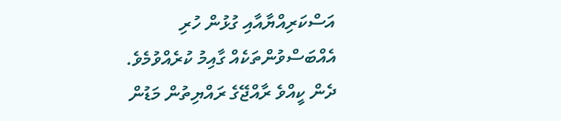އަސްކަރިއްޔާއާއި ގުޅުން ހުރި އެއްބަސްވުންތަކެއް ގާއިމު ކުރެއްވުމެވެ.
ދެން ކީއްވެ ރާއްޖޭގެ ރައްޔިތުން މަޑުން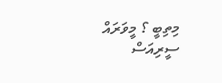މިތިބީ ؟ މީވަރައް ސީރިއަސް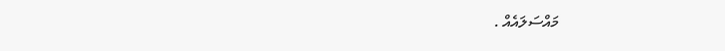މައްސަލައެއް .